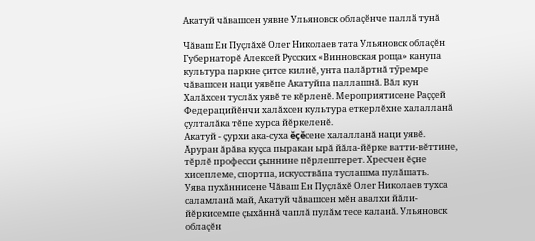Акатуй чăвашсен уявне Ульяновск облаҫӗнче паллӑ тунă

Чăваш Ен Пуҫлăхĕ Олег Николаев тата Ульяновск облаҫĕн Губернаторĕ Алексей Русских «Винновская роща» канупа культура паркне ҫитсе килнĕ, унта палăртнă тӳремре чăвашсен наци уявĕпе Акатуйпа паллашнă. Вăл кун Халăхсен туслăх уявĕ те кĕрленĕ. Мероприятисене Раҫҫей Федерацийĕнчи халăхсен культура еткерлĕхне халалланă ҫулталăка тĕпе хурса йĕркеленĕ.
Акатуй - çурхи ака-суха ĕçĕсене халалланă наци уявĕ. Ăруран ăрăва куçса пыракан ырă йăла-йĕрке ватти-вĕттине, тĕрлĕ професси çыннине пĕрлештерет. Хресчен ĕçне хисеплеме, спортпа, искусствăпа туслашма пулăшать.
Уява пухăннисене Чăваш Ен Пуҫлăхĕ Олег Николаев тухса саламланă май, Акатуй чăвашсен мĕн авалхи йăли-йĕркисемпе ҫыхăннă чаплă пулăм тесе каланă. Ульяновск облаҫĕн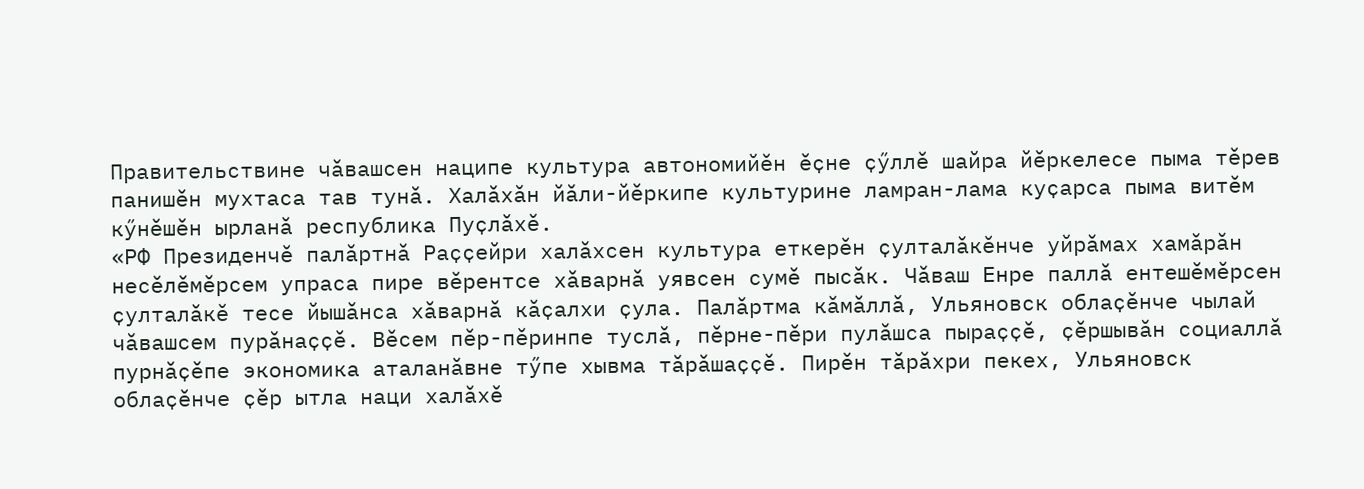Правительствине чăвашсен наципе культура автономийĕн ĕҫне ҫӳллĕ шайра йĕркелесе пыма тĕрев панишĕн мухтаса тав тунă. Халăхăн йăли-йĕркипе культурине ламран-лама куҫарса пыма витĕм кӳнĕшĕн ырланă республика Пуҫлăхĕ.
«РФ Президенчĕ палăртнă Раҫҫейри халăхсен культура еткерĕн ҫулталăкĕнче уйрăмах хамăрăн несĕлĕмĕрсем упраса пире вĕрентсе хăварнă уявсен сумĕ пысăк. Чăваш Енре паллă ентешĕмĕрсен ҫулталăкĕ тесе йышăнса хăварнă кăҫалхи ҫула. Палăртма кăмăллă, Ульяновск облаҫĕнче чылай чăвашсем пурăнаҫҫĕ. Вĕсем пĕр-пĕринпе туслă, пĕрне-пĕри пулăшса пыраҫҫĕ, ҫĕршывăн социаллă пурнăҫĕпе экономика аталанăвне тӳпе хывма тăрăшаҫҫĕ. Пирĕн тăрăхри пекех, Ульяновск облаҫĕнче ҫĕр ытла наци халăхĕ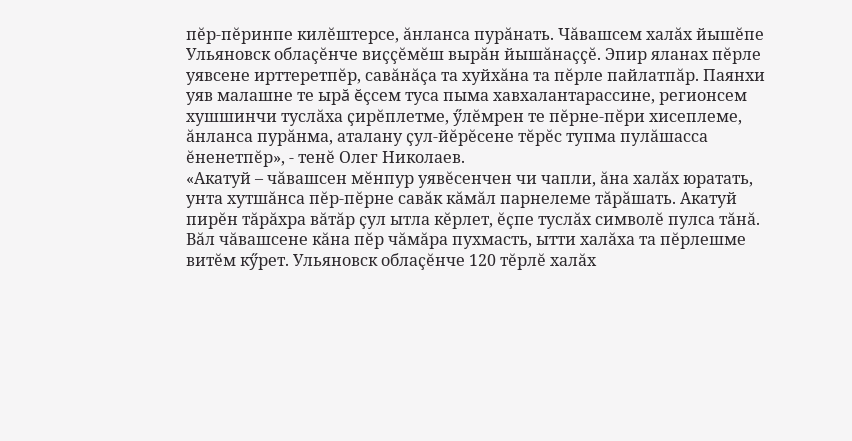пĕр-пĕринпе килĕштерсе, ăнланса пурăнать. Чăвашсем халăх йышĕпе Ульяновск облаҫĕнче виҫҫĕмĕш вырăн йышăнаҫҫĕ. Эпир яланах пĕрле уявсене ирттеретпĕр, савăнăҫа та хуйхăна та пĕрле пайлатпăр. Паянхи уяв малашне те ырă ĕҫсем туса пыма хавхалантарассине, регионсем хушшинчи туслăха ҫирĕплетме, ӳлĕмрен те пĕрне-пĕри хисеплеме, ăнланса пурăнма, аталану ҫул-йĕрĕсене тĕрĕс тупма пулăшасса ĕненетпĕр», - тенĕ Олег Николаев.
«Акатуй – чăвашсен мĕнпур уявĕсенчен чи чапли, ăна халăх юратать, унта хутшăнса пĕр-пĕрне савăк кăмăл парнелеме тăрăшать. Акатуй пирĕн тăрăхра вăтăр ҫул ытла кĕрлет, ĕҫпе туслăх символĕ пулса тăнă. Вăл чăвашсене кăна пĕр чăмăра пухмасть, ытти халăха та пĕрлешме витĕм кӳрет. Ульяновск облаҫĕнче 120 тĕрлĕ халăх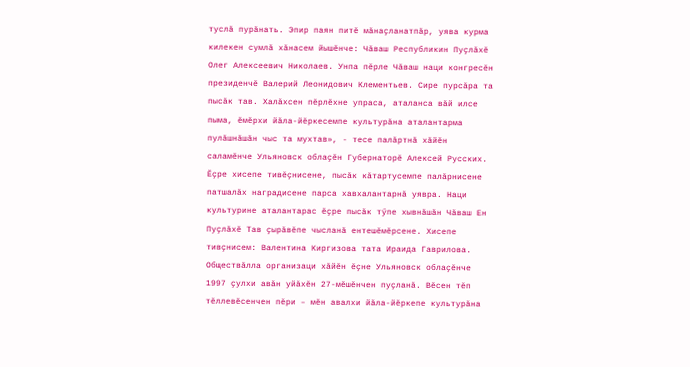туслă пурăнать. Эпир паян питĕ мăнаҫланатпăр, уява курма килекен сумлă хăнасем йышĕнче: Чăваш Республикин Пуҫлăхĕ Олег Алексеевич Николаев. Унпа пĕрле Чăваш наци конгресĕн президенчĕ Валерий Леонидович Клементьев. Сире пурсăра та пысăк тав. Халăхсен пĕрлĕхне упраса, аталанса вăй илсе пыма, ĕмĕрхи йăла-йĕркесемпе культурăна аталантарма пулăшнăшăн чыс та мухтав», - тесе палăртнă хăйĕн саламĕнче Ульяновск облаҫĕн Губернаторĕ Алексей Русских.
Ĕҫре хисепе тивĕҫнисене, пысăк кăтартусемпе палăрнисене патшалăх наградисене парса хавхалантарнă уявра. Наци культурине аталантарас ĕҫре пысăк тӳпе хывнăшăн Чăваш Ен Пуҫлăхĕ Тав ҫырăвĕпе чысланă ентешĕмĕрсене. Хисепе тивҫнисем: Валентина Киргизова тата Ираида Гаврилова. Обществăлла организаци хăйĕн ĕҫне Ульяновск облаҫĕнче 1997 ҫулхи авăн уйăхĕн 27-мĕшĕнчен пуҫланă. Вĕсен тĕп тĕллевĕсенчен пĕри – мĕн авалхи йăла-йĕркепе культурăна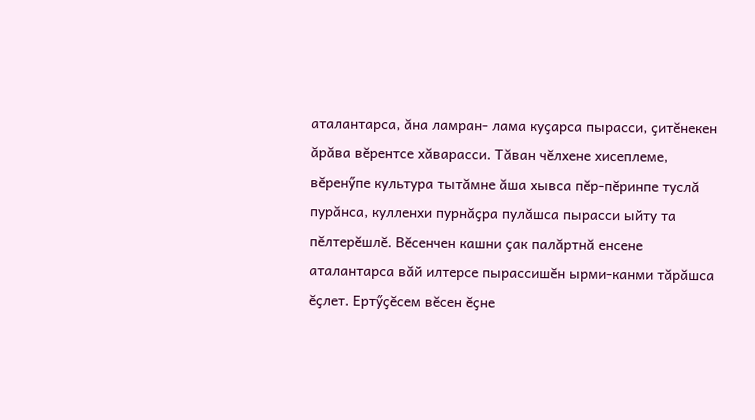аталантарса, ăна ламран- лама куҫарса пырасси, ҫитĕнекен ăрăва вĕрентсе хăварасси. Тăван чĕлхене хисеплеме, вĕренӳпе культура тытăмне ăша хывса пĕр-пĕринпе туслă пурăнса, кулленхи пурнăҫра пулăшса пырасси ыйту та пĕлтерĕшлĕ. Вĕсенчен кашни ҫак палăртнă енсене аталантарса вăй илтерсе пырассишĕн ырми-канми тăрăшса ĕҫлет. Ертӳҫĕсем вĕсен ĕҫне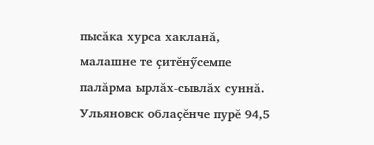пысăка хурса хакланă, малашне те ҫитĕнӳсемпе палăрма ырлăх-сывлăх суннă. Ульяновск облаҫĕнче пурĕ 94,5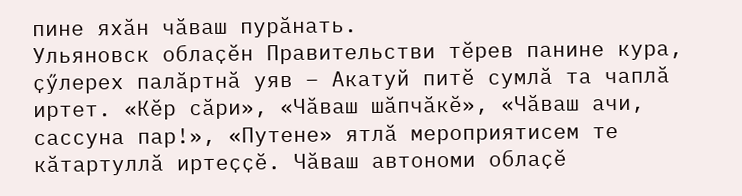пине яхăн чăваш пурăнать.
Ульяновск облаҫĕн Правительстви тĕрев панине кура, ҫӳлерех палăртнă уяв – Акатуй питĕ сумлă та чаплă иртет. «Кĕр сăри», «Чăваш шăпчăкĕ», «Чăваш ачи, сассуна пар!», «Путене» ятлă мероприятисем те кăтартуллă иртеҫҫĕ. Чăваш автономи облаҫĕ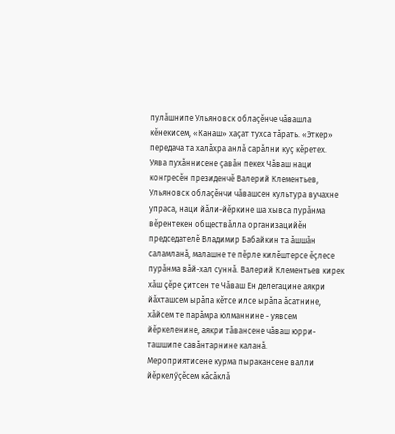пулăшнипе Ульяновск облаҫĕнче чăвашла кĕнекисем, «Канаш» хаҫат тухса тăрать. «Эткер» передача та халăхра анлă сарăлни куҫ кĕретех.
Уява пухăннисене ҫавăн пекех Чăваш наци конгресĕн президенчĕ Валерий Клементьев, Ульяновск облаҫĕнчи чăвашсен культура вучахне упраса, наци йăли-йĕркине ша хывса пурăнма вĕрентекен обществăлла организацийĕн председателĕ Владимир Бабайкин та ăшшăн саламланă, малашне те пĕрле килĕштерсе ĕҫлесе пурăнма вăй-хал суннă. Валерий Клементьев кирек хăш çĕре çитсен те Чăваш Ен делегацине аякри йăхташсем ырăпа кĕтсе илсе ырăпа ăсатнине, хăйсем те парăмра юлманнине - уявсем йĕркеленине, аякри тăвансене чăваш юрри-ташшипе савăнтарнине каланă.
Мероприятисене курма пыракансене валли йĕркелӳҫĕсем кăсăклă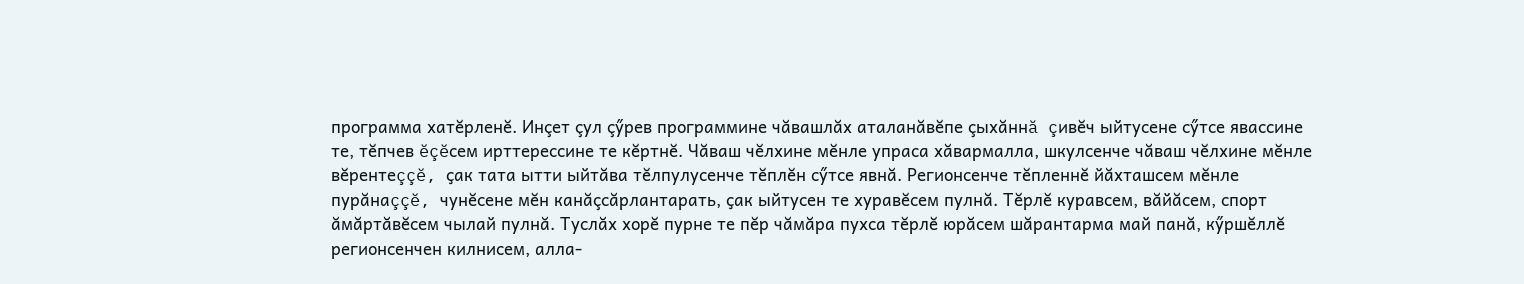программа хатĕрленĕ. Инçет çул çӳрев программине чăвашлăх аталанăвĕпе çыхăннă çивĕч ыйтусене сӳтсе явассине те, тĕпчев ĕçĕсем ирттерессине те кĕртнĕ. Чăваш чĕлхине мĕнле упраса хăвармалла, шкулсенче чăваш чĕлхине мĕнле вĕрентеççĕ, ҫак тата ытти ыйтăва тĕлпулусенче тĕплĕн сӳтсе явнă. Регионсенче тĕпленнĕ йăхташсем мĕнле пурăнаççĕ, чунĕсене мĕн канăçсăрлантарать, ҫак ыйтусен те хуравĕсем пулнă. Тĕрлĕ куравсем, вăйăсем, спорт ăмăртăвĕсем чылай пулнă. Туслăх хорĕ пурне те пĕр чăмăра пухса тĕрлĕ юрăсем шăрантарма май панă, кӳршĕллĕ регионсенчен килнисем, алла-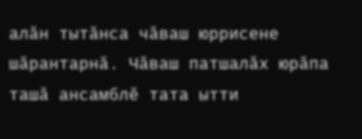алăн тытăнса чăваш юррисене шăрантарнă. Чăваш патшалăх юрăпа ташă ансамблĕ тата ытти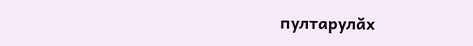пултарулăх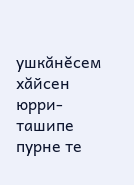ушкăнĕсем хăйсен юрри-ташипе пурне те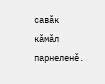савăк кăмăл парнеленĕ.